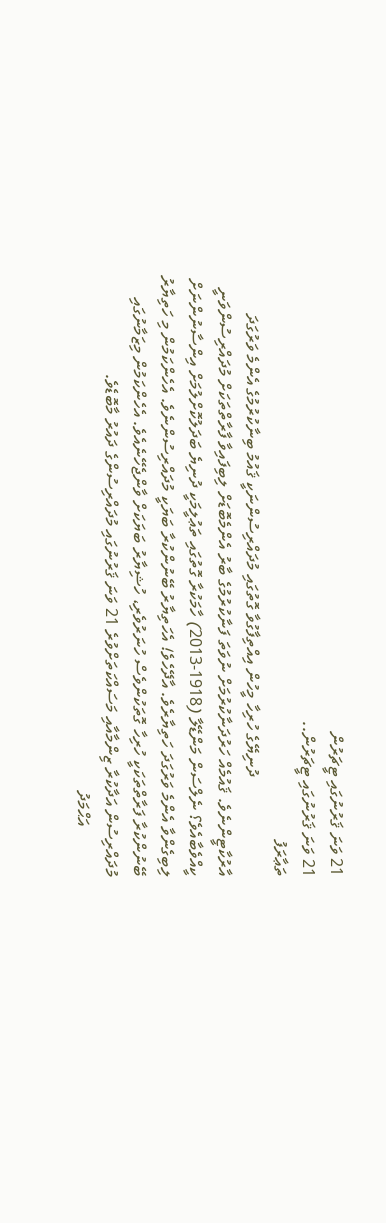21 ވަނަ ޤަރުނުގައި ޓީޗަރުން
21 ވަނަ ޤަރުނުގައި ޓީޗަރުން..
ތަޢާރަފު
                        ދުނިޔޭގެ ހުރިހާ މީހުން އިއްތިފާގުވާ ގޮތުގައި މުދައްރިސުންނަކީ ޤައުމު ބިނާކުރުމުގެ އެންމެ ވަރުގަދަ އާރުކާޓީންނެވެ. ޤައުމެއް ހަރުދަނާކުރުމަށް ނުވަތަ ފަނާކުރުމުގެ ބާރު އެންމެބޮޑަށް ލިބިފައިވާ ފާރާތްތަކަށް މުދައްރިސުންވަނީ ކީއްވެބާއެވެ؟ ނެލްސަން މަންޑޭލާ (1918-2013) ހާމަކުރާ ގޮތުގައި ތަޢުލީމަކީ ދުނިޔެ ބަދަލުކޮށްލުމަށް އިންސާނުންނަށް ލިބިގެންވާ އެންމެ ވަރުގަދަ ހަތިޔާރެވެ. އާދޭހެވެ! އެހަތިޔާރު ބޭނުންކުރާ ބަޔަކީ މުދައްރިސުންނެވެ. އެހެންކަމުން މި ހަތިޔާރު ބޭނުންކުރާ ފަރާތްތަކަކީ ހުރިހާ ގޮތަކުންވެސް ހުނަރުވެރި، ހުޝިޔާރު ބަޔަކަށް ވާންޖެހޭނެއެވެ. އެހެންކަމުން މިޒަމާނުގައި މުދައްރިސުން އަދާކުރާ ޒިންމާއާއި މަސައްކަތަށްވުރެ 21 ވަނަ ޤަރުނުގައި މުދައްރިސުންގެ ދައުރު މާބޮޑެވެ.
            އަޙްމަދު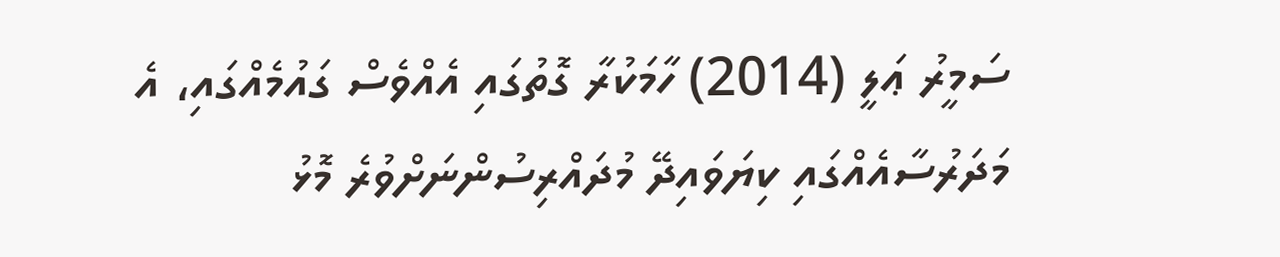ސަމީރު ޢަލީ (2014) ހާމަކުރާ ގޮތުގައި އެއްވެސް ގައުމެއްގައި، އެ މަދަރުސާއެއްގައި ކިޔަވައިދޭ މުދައްރިސުންނަށްވުރެ މޮޅު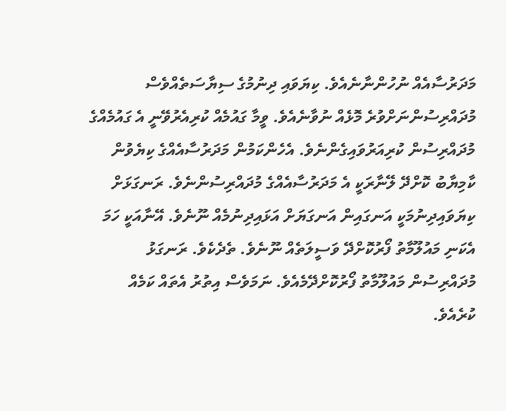މަދަރުސާއެއް ނުހުންނާނެއެވެ. ކިޔަވައި ދިނުމުގެ ސިޔާސަތެއްވެސް މުދައްރިސުންނަށްވުރެ މޮޅެއް ނުވާނެއެވެ. ވީމާ ގައުމެއް ކުރިއެރުވޭނީ އެ ގައުމެއްގެ މުދައްރިސުން ކުރިއަރުވައިގެންނެވެ. އެހެންކަމުން މަދަރުސާއެއްގެ ކިޔެވުން ކާމިޔާބު ކޮށްދޭ ލޭނާރަކީ އެ މަދަރުސާއެއްގެ މުދައްރިސުންނެވެ. ރަނގަޅަށް ކިޔަވައިދިނުމަކީ އަނގައިން އަނގަޔަށް އަޅައިދިނުމެއް ނޫނެވެ. އޭނާއަކީ ހަމަ އެކަނި މައުލޫމާތު ފޯރުކޮށްދޭ ވަސީލަތެއް ނޫނެވެ. ތެދެކެވެ. ރަނގަޅު މުދައްރިސުން މައުލޫމާތު ފޯރުކޮށްދޭމެއެވެ. ނަމަވެސް އިތުރު އެތައް ކަމެއް ކުރެއެވެ.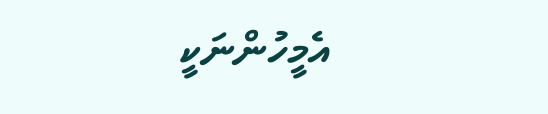އެމީހުންނަކީ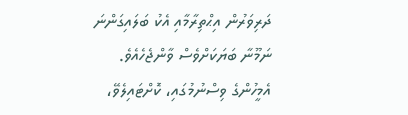ދަރިވަރުން އިޙްތިރާމާއި އެކު ބަލައިގަންނަ ނަމޫނާ ބަޔަކަށްވެސް ވާންޖެހެއެވެ. އެމީހުންގެ ވިސްނުމުގައި، ކޮށްޓައިލެވޭ،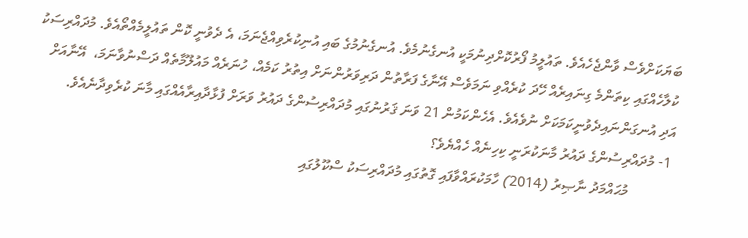ބަޔަކަށްވެސް ވާންޖެހެއެވެ. ތައުލީމު ފޯރުކޮށްދިނުމަކީ އުނގެނުމެވެ. އުނގެނުމުގެ ބައި އުނިކުރެވިއްޖެނަމަ، އެ ދެވުނީ ކޮން ތައުލީމެއްތޯއެވެ. މުދައްރިސަކު ކުލާހެއްގައި ކިތަންމެ ގިނައިރެއް ހޭދަ ކުރެއްވި ނަމަވެސް އޭނާގެ ފަރާތުން ދަރިވަރުންނަށް އިތުރު ކަމެއް، ހުނަރެއް މައުލޫމާތެއް ދަސްނުވާނަމަ،  އޭނާއަށް އަދި އުނގަންނައިދެވުނީކަމަކަށް ނުވެއެވެ. އެހެންކަމުން 21 ވަނަ ޤަރުނުގައި މުދައްރިސުންގެ ދައުރު ވަރަށް ފުޅާދާއިރާއެއްގައި މާނަ ކުރެވިދާނެއެވެ.
 1- މުދައްރިސުންގެ ދައުރު މާނަކުރަނީ ކިހިނެއް ހެއްޔެވެ؟
            މުޙައްމަދު ނާޞިރު (2014) ހާމަކުރައްވާފައި ގޮތުގައި މުދައްރިސަކު ސްކޫލުގައި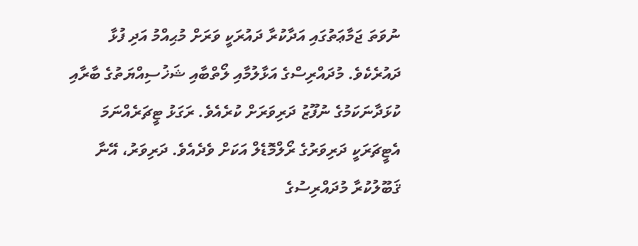ނުވަތަ ޖަމާޢަތުގައި އަދާކުރާ ދައުރަކީ ވަރަށް މުޙިއްމު އަދި ފުޅާ ދައުރެކެވެ. މުދައްރިސްގެ އަޅާލުމާއި ލޯތްބާއި ޝަޚުސިއްޔަތުގެ ބާރާއި ކުޅަދާނަކަމުގެ ނުފޫޒު ދަރިވަރަށް ކުރެއެވެ. ރަގަޅު ޓީޗަރެއްނަމަ އެޓީޗަރަކީ ދަރިވަރުގެ ރޯލްމޮޑެލް އަކަށް ވެދެއެވެ. ދަރިވަރު، އޭނާ ޤަބޫލުކުރާ މުދައްރިސުގެ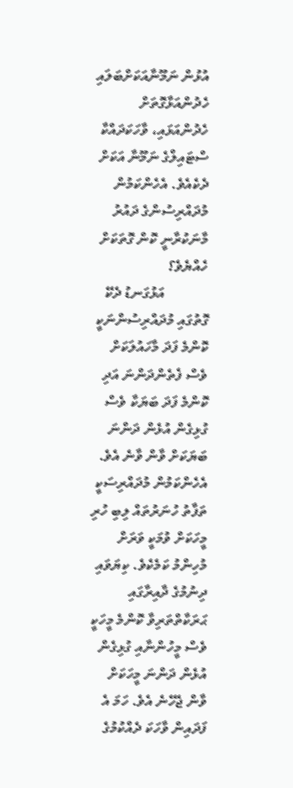އުޅުން ނަމޫނާއަކަށްބަލައި ހެދުންއަޅާގޮތަށް ހެދުންއަޅައި، ވާހަކަދައްކާ ސްޓައިލްގެ ނަމޫނާ އަކަށް ދެކެއެވެ. އެހެންކަމުން މުދައްރިސުންގެ ދައުރު މާނަކުރާނީ ކޮން ގޮތަކަށް ހެއްޔެވެ؟
            އަޅުގަނޑު ދެކޭ ގޮތުގައި މުދައްރިސުންނަކީ ކޮންމެ ފަދަ މާހައުލަކަށް ވެސް ފެތެންދަންނަ އަދި ކޮންމެ ފަދަ ބަޔަކާ ވެސް ގުޅިގެން އުޅެން ދަންނަ ބަޔަކަށް ވާން ވާނެ އެވެ. އެހެންކަމުން މުދައްރިސަކީ ތަފާތު ހުނަރުތައް ލިބި ހުރި މީހަކަށް ވުމަކީ ވަރަށް މުހިންމު ކަމެކެވެ. ކިޔަވައި ދިނުމުގެ ދާއިރާގައި ޙަރަކާތްތަރިވާ ކޮންމެ މީހަކީ ވެސް މީހުންނާއި ގުޅިގެން އުޅެން ދަންނަ މީހަކަށް ވާން ޖެހޭނެ އެވެ. ހަމަ އެ ފަދައިން ވާހަކަ ދެއްކުމުގެ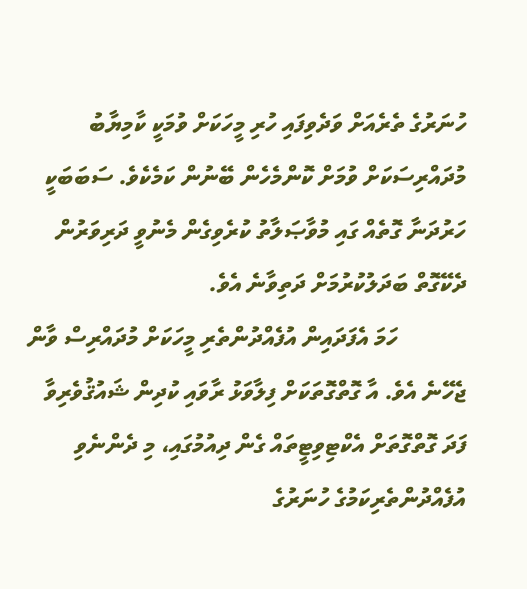ހުނަރުގެ ތެރެއަށް ވަދެވިފައި ހުރި މީހަކަށް ވުމަކީ ކާމިޔާބު މުދައްރިސަކަށް ވުމަށް ކޮންމެހެން ބޭނުން ކަމެކެވެ. ސަބަބަކީ ހަރުދަނާ ގޮތެއް ގައި މުވާޞަލާތު ކުރެވިގެން މެނުވީ ދަރިވަރުން ދެކޭގޮތް ބަދަލުކުރުމަށް ދަތިވާނެ އެވެ.
            ހަމަ އެފަދައިން އުފެއްދުންތެރި މީހަކަށް މުދައްރިސް ވާން ޖެހޭނެ އެވެ. އާ ގޮތްގޮތަކަށް ފިލާވަޅު ރާވައި ކުދިން ޝައުޤުވެރިވާ ފަދަ ގޮތްގޮތަށް އެކްޓިވިޓީތައް ގެން ދިއުމުގައި، މި ދެންނެވި އުފެއްދުންތެރިކަމުގެ ހުނަރުގެ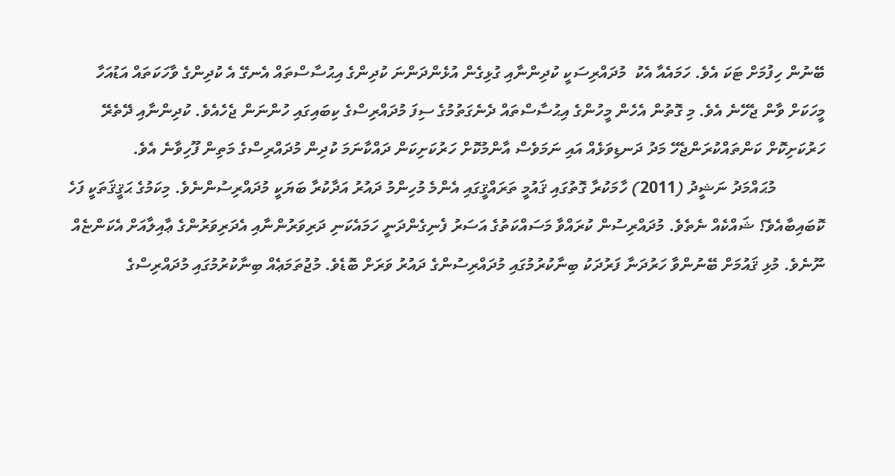ބޭނުން ހިފުމަށް ޓަކަ އެވެ. ހަމައެއާ އެކު  މުދައްރިސަކީ ކުދިންނާއި ގުޅިގެން އުޅެންދަންނަ ކުދިންގެ އިޙުސާސްތައް އެނގޭ އެ ކުދިންގެ ވާހަކަތައް އަޑުއަހާ މީހަކަށް ވާން ޖެހޭނެ އެވެ. މި ގޮތުން އެހެން މީހުންގެ އިޙުސާސްތައް ދެނެގަތުމުގެ ސިފަ މުދައްރިސްގެ ކިބައިގައި ހުންނަން ޖެހެއެވެ. ކުދިންނާއި ދޭތެރޭ ހަރުކަށިކޮށް ކަންތައްކުރަންޖެހޭ މަދު ދަނޑިވަޅެއް އައި ނަމަވެސް އާންމުކޮށް ހަރުކަށިކަން ދައްކާނަމަ ކުދިން މުދައްރިސްގެ މަތިން ފޫހިވާނެ އެވެ.
            މުޙައްމަދު ނަޝީދު (2011) ހާމަކުރާ ގޮތުގައި ޤައުމީ ތަރައްޤީގައި އެންމެ މުހިންމު ދައުރު އަދާކުރާ ބަޔަކީ މުދައްރިސުންނެވެ. މިކަމުގެ ޙަޤީޤަތަކީ ފަހެ ކޮބައިބާއެވެ؟ ޝައްކެއް ނެތެވެ. މުދައްރިސުން ކުރައްވާ މަސައްކަތުގެ އަސަރު ފެނިގެންދަނީ ހަމައެކަނި ދަރިވަރުންނާއި އެދަރިވަރުންގެ ޢާއިލާއަށް އެކަންޏެއް ނޫނެވެ. މުޅި ޤައުމަށް ބޭނުންވާ ހަރުދަނާ ފަރުދަކު ބިނާކުރުމުގައި މުދައްރިސުންގެ ދައުރު ވަރަށް ބޮޑެވެ. މުޖުތަމަޢެއް ބިނާކުރުމުގައި މުދައްރިސްގެ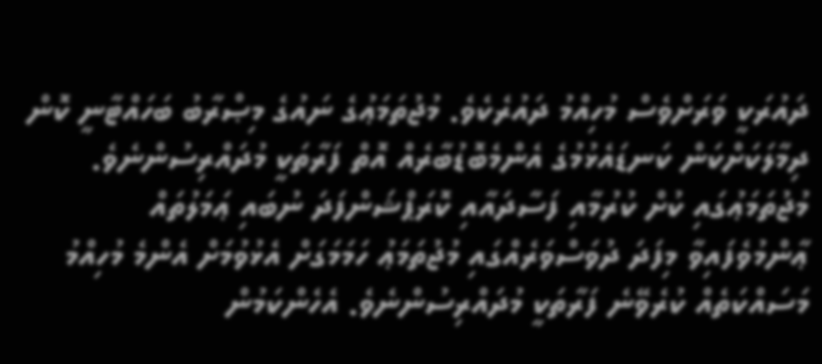ދައުރަކީ ވަރަށްވެސް މުހިއްމު ދައުރެކެވެ. މުޖުތަމަޢުގެ ނައުގެ މިޞްރާބު ބަހައްޓާނީ ކޮން ދިމާލަކަށްކަން ކަނޑައެޅުމުގެ އެންމެބޮޑުބާރެއް އޮތް ފަރާތަކީ މުދައްރިސުންނެވެ. މުޖުތަމަޢުގައި ކުށް ކުރުމާއި ފަސާދައާއި ކޮރަޕްޝަންފަދަ ނުބައި ޢަމަލުތައް ޢާންމުވެފައިވާ މިފަދަ ދުވަސްވަރެއްގައި މުޖުތަމަޢު ހަމަމަގަށް އެޅުވުމަށް އެންމެ މުހިއްމު މަސައްކަތެއް ކުރެވޭނެ ފަރާތަކީ މުދައްރިސުންނެވެ. އެހެންކަމުން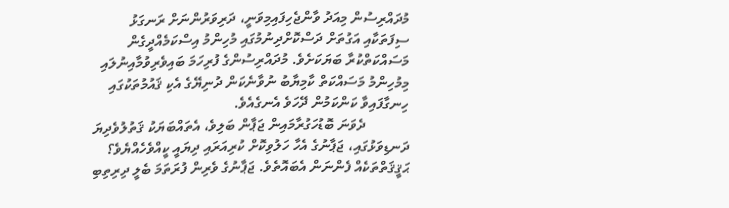މުދައްރިސުން މިއަދު ވާންޖެހިފައިމިވަނީ، ދަރިވަރުންނަށް ރަނގަޅު ސިފަތަކާއި އަގުތަށް ދަސްކޮށްދިނުމުގައި މުހިންމު އިސްކަމެއްދީގެން މަސައްކަތްކުރާ ބަޔަކަށެވެ. މުދައްރިސުންގެ ފުރިހަމަ ބައިވެރިވުމާއިނުލައި މިމުހިންމު މަސައްކަތް ކާމިޔާބު ނުވާނެކަން ދުނިޔޭގެ އެކި ޤައުމުތަކުގައި ހިނގާފައިވާ ކަންކަމުން ދޭހަވެ އެނގެއެވެ.
            ދެވަނަ ބޮޑުހަގުރާމައިން ޖަޕާން ބަލިވެ، އެތައްބަޔަކު ޤަތުލުވެދިޔަ ދަނޑިވަޅުގައި، ޖަޕާނުގެ އެހާ ހަލުވިކޮށް ކުރިއަރައި ދިޔައީ ކީއްވެހެއްޔެވެ؟ ޙަޤީޤަތްތަކެއް ފެންނަން އެބައޮތެވެ. ޖަޕާނުގެ ވެރިން ފުރަތަމަ ބެލީ ދިރިތިބި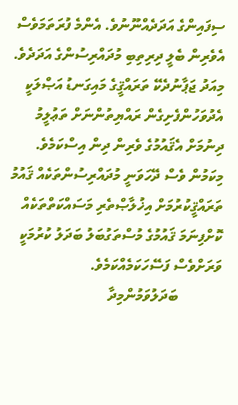ސިފައިންގެ އަދަދެއްނޫނުވެ. އެންމެ ފުރަތަމަވެސް އެވެރިން ބެލީ ދިރިތިބި މުދައްރިސުންގެ އަދަދެވެ. މިއަދު ޖަޕާނުދެކޭ ތަރައްޤީގެ މައިގަނޑު އަޞްލަކީ އެދުވަހުންފެށިގެން ރައްޔިތުންނަށް ތަޢުލީމު ދިނުމަށް އެޤައުމުގެ ވެރިން ދިން އިސްކަމެވެ. މިކަމުން ވެސް ދޭހަވަނީ މުދައްރިސުންތަކެއް ޤައުމު ތަރައްޤީކުރުމަށް އިޚުލާޞްތެރި މަސައްކަތްތަކެއް ކޮށްފިނަމަ ޤައުމުގެ މުސްތަގުބަލު ބަދަލު ކުރުމަކީ ވަރަށްވެސް ފަސޭހަކަމެއްކަމެވެ.
            ބަދަލުވަމުންމިދާ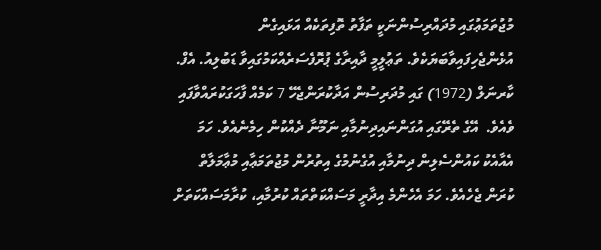މުޖުތަމަޢުގައި މުދައްރިސުންނަކީ ތަފާތު ތޮފިތަކެއް އަޅައިގެން އުޅެންޖެހިފައިވާބަޔަކެވެ. ތަޢުލީމީ ދާއިރާގެ ޕުރޮފެސަރެއްކަމުގައިވާ ޑަބުލިއު. އެފް. ކާރނަލް (1972) ގައި މުދަރިސުން އަދާކުރަންޖެހޭ 7 ކަމެއް ފާހަގަކުރައްވާފައި ވެއެވެ.  އޭގެ ތެރޭގައި އުގަންނައިދިނުމާއި ނަމޫނާ ދެއްކުން ހިމެނެއެވެ. ހަމަ އެއާއެކު ކައުންސެލިން ދިނުމާއި އުގެނުމުގެ އިތުރުން މުޖުތަމަޢާއި މުޢާމަލާތް ކުރަން ޖެހެއެވެ. ހަމަ އެހެންމެ އިދާރީ މަސައްކަތްތައް ކުރުމާއި، ކުރާމަސައްކަތަށް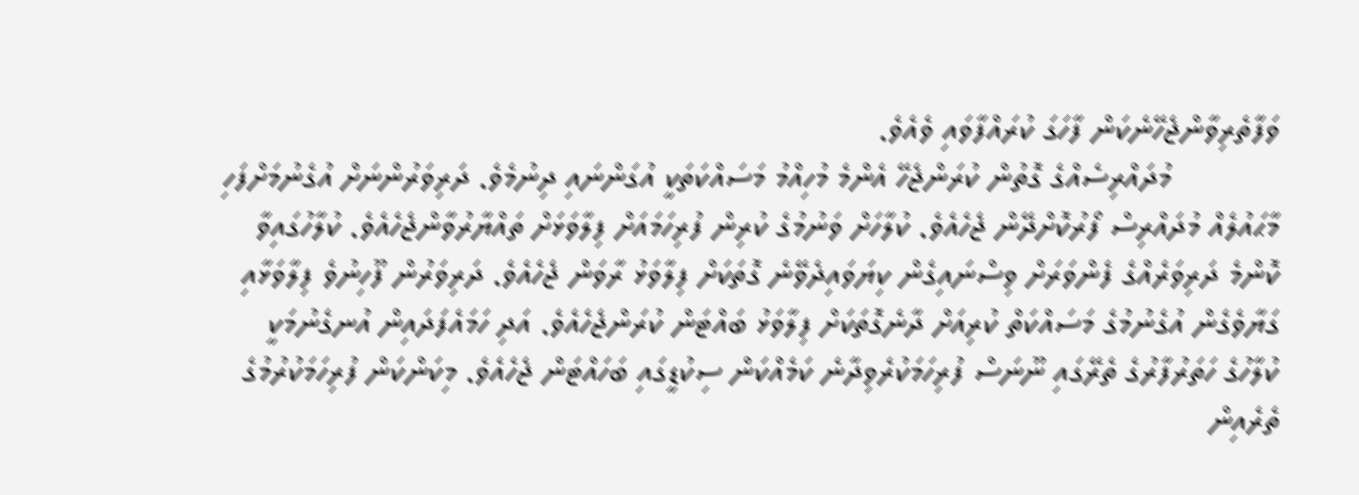ވަފާތެރިވާންޖެހޭނެކަން ފާހަގަ ކުރައްފާވައި ވެއެވެ.
            މުދައްރިސެއްގެ ގޮތުން ކުރަންޖެހޭ އެންމެ މުހިއްމު މަސައްކަތަކީ އުގަންނައި ދިނުމެވެ. ދަރިވަރުންނަށް އުގެނުމަށްފަހި މާޙައުލެއް މުދައްރިސް ފޯރުކޮށްދޭން ޖެހެއެވެ. ކުލާހަށް ވަނުމުގެ ކުރިން ފުރިހަމައަށް ފިލާވަޅަށް ތައްޔާރުވާންޖެހެއެވެ. ކުލާހުގައިވާ ކޮންމެ ދަރިވަރެއްގެ ފެންވަރަށް ވިސްނައިގެން ކިޔަވައިދެވޭނެ ގޮތަކަށް ފިލާވަޅު ރާވަން ޖެހެއެވެ. ދަރިވަރުން ފޫހިނުވެ ފިލާވަޅާއި ގަޔާވެގެން އުގެނުމުގެ މަސައްކަތް ކުރިއަށް ދާނެގޮތަކަށް ފިލާވަޅު ބައްޓަން ކުރަންޖެހެއެވެ. އަދި ހަމައެފަދައިން އުނގެނުމަކީ ކުލާހުގެ ހަތަރުފާރުގެ ތެރޭގައި ނޫނަސް ފުރިހަމަކުރެވިދާނެ ކަމެއްކަން ސިކުޑީގައި ބަހައްޓަން ޖެހެއެވެ. މިކަންކަން ފުރިހަމަކުރުމުގެ ތެރެއިން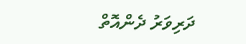ދަރިވަރު ދެންއޮތް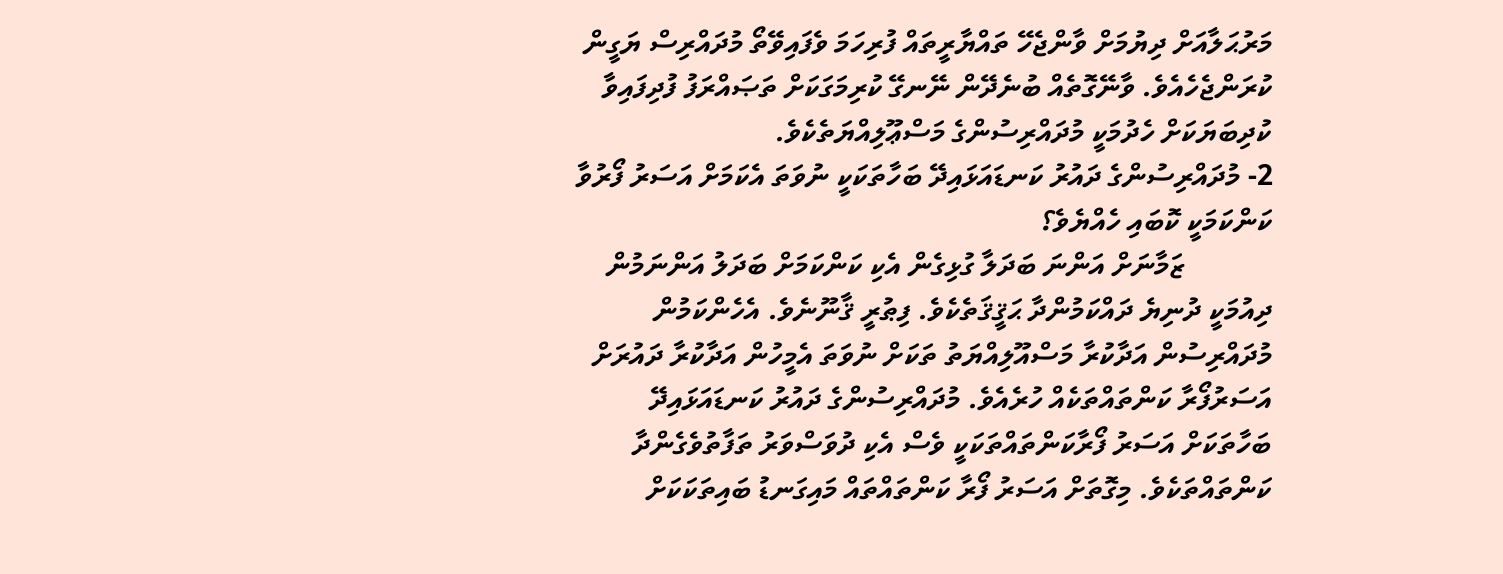މަރުޙަލާއަށް ދިޔުމަށް ވާންޖެހޭ ތައްޔާރީތައް ފުރިހަމަ ވެފައިވޭތޯ މުދައްރިސް ޔަގީން ކުރަންޖެހެއެވެ. ވާނޭގޮތެއް ބުނެދޭން ނޭނގޭ ކުރިމަގަކަށް ތަޞައްރަފު ފުދިފައިވާ ކުދިބަޔަކަށް ހެދުމަކީ މުދައްރިސުންގެ މަސްޢޫލިއްޔަތެކެވެ.
2- މުދައްރިސުންގެ ދައުރު ކަނޑައަޅައިދޭ ބަހާތަކަކީ ނުވަތަ އެކަމަށް އަސަރު ފޯރުވާ ކަންކަމަކީ ކޮބައި ހެއްޔެވެ؟
            ޒަމާނަށް އަންނަ ބަދަލާ ގުޅިގެން އެކި ކަންކަމަށް ބަދަލު އަންނަމުން ދިއުމަކީ ދުނިޔެ ދައްކަމުންދާ ޙަޤީޤަތެކެވެ. ފިޠުރީ ޤާނޫނެވެ. އެހެންކަމުން މުދައްރިސުން އަދާކުރާ މަސްއޫލިއްޔަތު ތަކަށް ނުވަތަ އެމީހުން އަދާކުރާ ދައުރަށް އަސަރުފޯރާ ކަންތައްތަކެއް ހުރެއެވެ. މުދައްރިސުންގެ ދައުރު ކަނޑައަޅައިދޭ ބަހާތަކަށް އަސަރު ފޯރާކަންތައްތަކަކީ ވެސް އެކި ދުވަސްވަރު ތަފާތުވެގެންދާ ކަންތައްތަކެވެ. މިގޮތަށް އަސަރު ފޯރާ ކަންތައްތައް މައިގަނޑު ބައިތަކަކަށް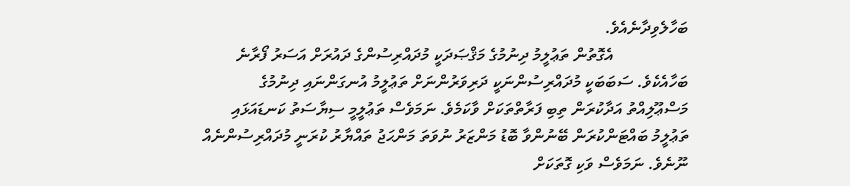ބަހާލެވިދާނެއެވެ.
                  އެގޮތުން ތަޢުލީމު ދިނުމުގެ މަޤްޞަދަކީ މުދައްރިސުންގެ ދައުރަށް އަސަރު ފޯރާނެ ބަހާއެކެވެ. ސަބަބަކީ މުދައްރިސުންނަކީ ދަރިވަރުންނަށް ތަޢުލީމު އުނގަންނައި ދިނުމުގެ މަސްޢޫލިއްތު އަދާކުރަން ތިބި ފަރާތްތަކަށް ވާކަމެވެ. ނަމަވެސް ތަޢުލީމީ ސިޔާސަތު ކަނޑައަޅައި ތަޢުލީމު ބައްޓަންކުރަން ބޭނުންވާ ބޮޑު މަންޒަރު ނުވަތަ މަންޙަޖު ތައްޔާރު ކުރަނީ މުދައްރިސުންނެއް ނޫނެވެ. ނަމަވެސް ވަކި ގޮތަކަށް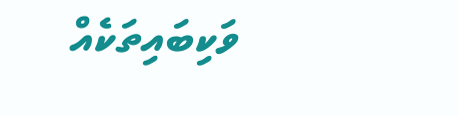ވަކިބައިތަކެއް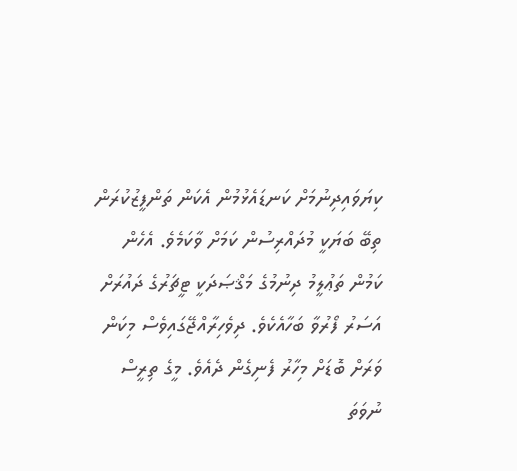ކިޔަވައިދިނުމަށް ކަނޑައެޅުމުން އެކަން ތަންފީޒުކުރަން ތިބޭ ބަޔަކީ މުދައްރިސުން ކަމަށް ވާކަމެވެ. އެހެން ކަމުން ތަޢުލީމު ދިނުމުގެ މަޤްޞަދަކީ ޓީޗަރުގެ ދައުރަށް އަސަރު ފޯރުވާ ބަހާއެކެވެ. ދިވެހިރާއްޖޭގައިވެސް މިކަން ވަރަށް ބޮޑަށް މިހާރު ފެނިގެން ދެއެވެ. މީގެ ތިރީސް ނުވަތަ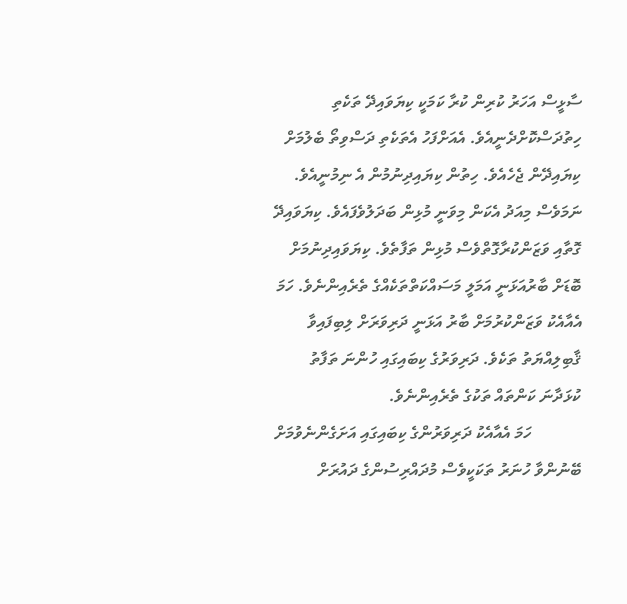ސާޅީސް އަހަރު ކުރިން ކުރާ ކަމަކީ ކިޔަވައިދޭ ތަކެތި ހިތުދަސްކޮށްދެނީއެވެ. އެއަށްފަހު އެތަކެތި ދަސްވިތޯ ބެލުމަށް ކިޔައިދޭން ޖެހެއެވެ. ހިތުން ކިޔައިދިނުމުން އެ ނިމުނީއެވެ. ނަމަވެސް މިއަދު އެކަން މިވަނީ މުޅިން ބަދަލުވެފައެވެ. ކިޔަވައިދޭ ގޮތާއި ވަޒަންކުރާގޮތްވެސް މުޅިން ތަފާތެވެ. ކިޔަވައިދިނުމަށް ބޮޑަށް ބާރުއަޅަނީ އަމަލީ މަސައްކަތްތަކެއްގެ ތެރެއިންނެވެ. ހަމަ އެއާއެކު ވަޒަންކުރުމަށް ބާރު އަޅަނީ ދަރިވަރަށް ލިބިފައިވާ ޤާބިލިއްޔަތު ތަކެވެ. ދަރިވަރުގެ ކިބައިގައި ހުންނަ ތަފާތު ކުޅަދާނަ ކަންތައް ތަކުގެ ތެރެއިންނެވެ.
            ހަމަ އެއާއެކު ދަރިވަރުންގެ ކިބައިގައި އަށަގެންނެވުމަށް ބޭނުންވާ ހުނަރު ތަކަކީވެސް މުދައްރިސުންގެ ދައުރަށް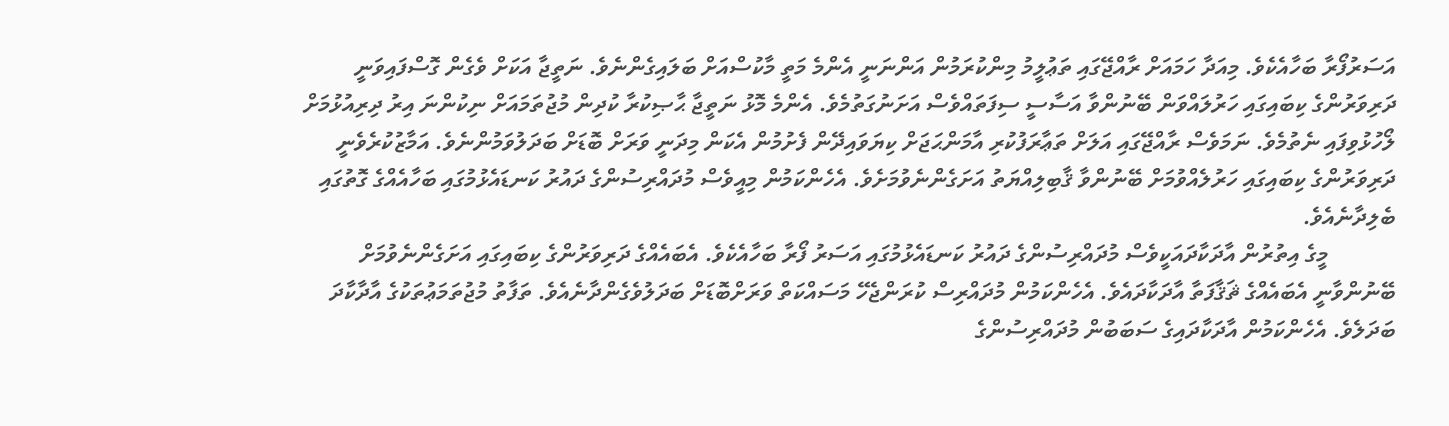އަސަރުފޯރާ ބަހާއެކެވެ. މިއަދާ ހަމައަށް ރާއްޖޭގައި ތަޢުލީމު މިންކުރަމުން އަންނަނީ އެންމެ މަތީ މާކުސްއަށް ބަލައިގެންނެވެ. ނަތީޖާ އަކަށް ވެގެން ގޮސްފައިވަނީ ދަރިވަރުންގެ ކިބައިގައި ހަރުލައްވަން ބޭނުންވާ އަސާސީ ސިފަތައްވެސް އަށަނުގަތުމެވެ. އެންމެ މޮޅު ނަތީޖާ ޙާޞިކުރާ ކުދިން މުޖުތަމައަށް ނިކުންނަ އިރު ދިރިއުޅުމަށް ލޯހުޅުވިފައި ނެތުމެވެ. ނަމަވެސް ރާއްޖޭގައި އަލަށް ތަޢާރަފުކުރި އާމަންޙަޖަށް ކިޔަވައިދޭން ފެށުމުން އެކަން މިދަނީ ވަރަށް ބޮޑަށް ބަދަލުވަމުންނެވެ. އަމާޒުކުރެވެނީ ދަރިވަރުންގެ ކިބައިގައި ހަރުލެއްވުމަށް ބޭނުންވާ ޤާބިލިއްޔަތު އަށަގެންނެވުމަށެވެ. އެހެންކަމުން މިއީވެސް މުދައްރިސުންގެ ދައުރު ކަނޑައެޅުމުގައި ބަހާއެއްގެ ގޮތުގައި ބެލިދާނެއެވެ.
            މީގެ އިތުރުން އާދަކާދައަކީވެސް މުދައްރިސުންގެ ދައުރު ކަނޑައެޅުމުގައި އަސަރު ފޯރާ ބަހާއެކެވެ. އެބައެއްގެ ދަރިވަރުންގެ ކިބައިގައި އަށަގެންނެވުމަށް ބޭނުންވާނީ އެބައެއްގެ ޘަޤާފަތާ އާދަކާދައެވެ. އެހެންކަމުން މުދައްރިސް ކުރަންޖެހޭ މަސައްކަތް ވަރަށްބޮޑަށް ބަދަލުވެގެންދާނެއެވެ. ތަފާތު މުޖުތަމަޢުތަކުގެ އާދާކާދަ ބަދަލެވެ. އެހެންކަމުން އާދަކާދައިގެ ސަބަބުން މުދައްރިސުންގެ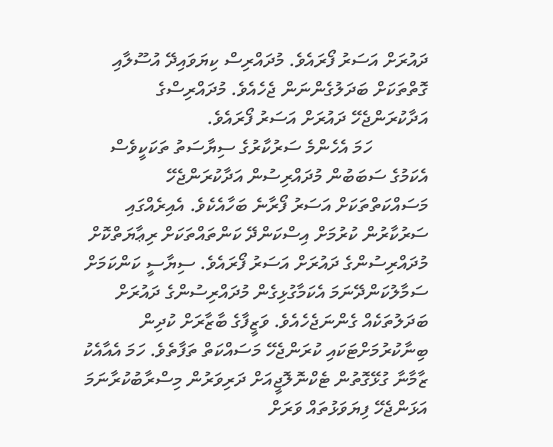ދައުރަށް އަސަރު ފޯރައެވެ. މުދައްރިސް ކިޔަވައިދޭ އުސޫލާއި ގޮތްތަކަށް ބަދަލުގެންނަން ޖެހެއެވެ. މުދައްރިސްގެ އަދާކުރަންޖެހޭ ދައުރަށް އަސަރު ފޯރައެވެ.
            ހަމަ އެހެންމެ ސަރުކާރުގެ ސިޔާސަތު ތަކަކީވެސް އެކަމުގެ ސަބަބުން މުދައްރިސުން އަދާކުރަންޖެހޭ މަސައްކަތްތަކަށް އަސަރު ފޯރާނެ ބަހާއެކެވެ. އެއިރެއްގައި ސަރުކާރުން ކުރުމަށް އިސްކަންދޭ ކަންތައްތަކަށް ރިޢާޔަތްކޮށް މުދައްރިސުންގެ ދައުރަށް އަސަރު ފޯރައެވެ. ސިޔާސީ ކަންކަމަށް ސަމާލުކަންދޭނަމަ އެކަމާގުޅިގެން މުދައްރިސުންގެ ދައުރަށް ބަދަލުތަކެއް ގެންނަޖެހެއެވެ. ވަޒީފާގެ ބާޒާރަށް ކުދިން ބިނާކުރުމަށްޓަކައި ކުރަންޖެހޭ މަސައްކަތް ތަފާތެވެ. ހަމަ އެއާއެކު ޒާމާނާ ގުޅޭގޮތުން ޓެކްނޮލޮޖީއަށް ދަރިވަރުން މިސްރާބުކުރާނަމަ އަޅަންޖެހޭ ފިޔަވަޅުތައް ވަރަށް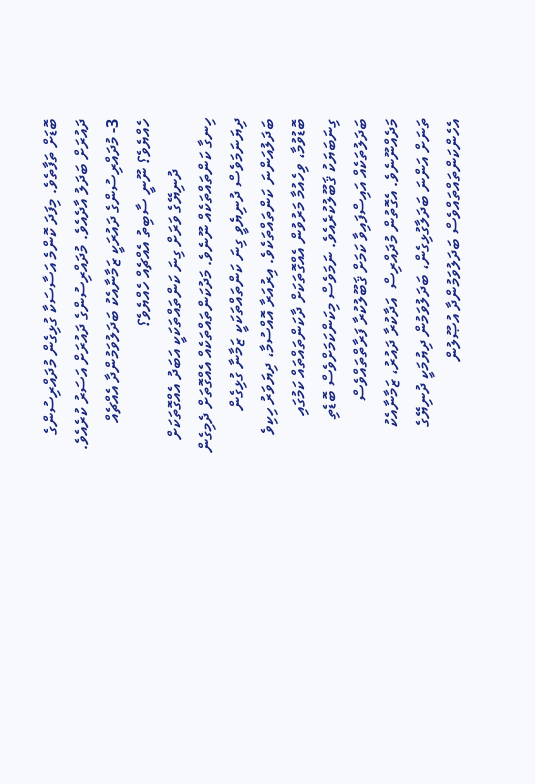ބޮޑަށް ތަފާތެވެ. މިފަދަ ކޮންމެ އަސާސަކާ ގުޅިގެން މުދައްރިސުންގެ ދައުރަށް ބަދަލު އާދެއެވެ. މުދައްރިސުންގެ ދައުރަށް އަސަރު ކުރެއެވެ.
3- މުދައްރިސުންގެ ދައުރަކީ ޒަމާނާއެކު ބަދަލުވަމުންދާ އެއްޗެއް ހެއްޔެވެ؟ ނޫނީ ސާބިތު އެއްޗެއް ހެއްޔެވެ؟
            ދުނިޔޭގެ ވަރަށް ގިނަ ކަންތައްތަކަކީ އަބަދު އެއްގޮތަކަށް ހިނގާ ކަންތައްތަކެއް ނޫނެވެ. މަދުކަންތައްތަކެއް އެއްގޮތަށް ދެމިގެން ދިޔަނަމަވެސް ދުނިޔެވީ ގިނަ ކަންތައްތަކަކީ ޒަމާނާ ގުޅިގެން ބަދަލުއަންނަ ކަންތައްތަކެވެ. އިރުއަރާ އޮއްސުމާ، ދިޔަވަރު ހިކިވެ ބޮޑުވުމާ، ވިހެއުމާ މަރުވުން އެއްގޮތަކަށް ދާކަންތައްތައް ކަމުގައި ގިނަބަޔަކު ޤަބޫލުކުރެއެވެ. ނަމަވެސް މިކަންކަމަށްވެސް ބޮޑެތި ބަދަލުތަކެއް އައިސްފައިވާ ކަމަށް ޤަބޫލުކުރާ ފަރާތްތައްވެސް މަދެއްނޫނެވެ. އެގޮތުން މުދައްރިސް  އަދާކުރާ ދައުރު، ޒަމާނާއެކު ތަނަށް އަންނަ ބަދަލާގުޅިގެން، ބަދަލުވަމުން ދިޔުމަކީ ދުނިޔޭގެ އެހެންކަންތައްތައްވެސް ބަދަލުވަމުންދާ އުޞޫލުން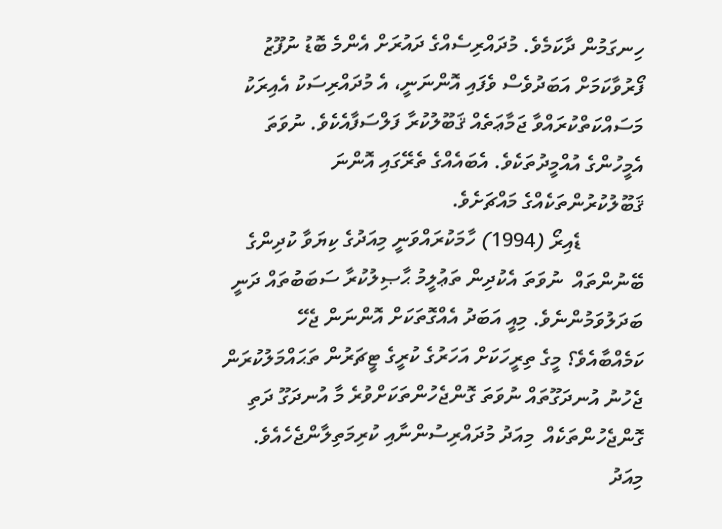ހިނގަމުން ދާކަމެވެ. މުދައްރިސެއްގެ ދައުރަށް އެންމެ ބޮޑު ނުފޫޒު ފޯރުވާކަމަށް އަބަދުވެސް ވެފައި އޮންނަނީ، އެ މުދައްރިސަކު އެއިރަކު މަސައްކަތްކުރައްވާ ޖަމާޢަތެއް ޤަބޫލުކުރާ ފަލްސަފާއެކެވެ. ނުވަތަ އެމީހުންގެ އުއްމީދުތަކެވެ. އެބައެއްގެ ތެރޭގައި އޮންނަ ޤަބޫލުކުރުންތަކެއްގެ މައްޗަށެވެ.
            ޑެއިރޯ (1994) ހާމަކުރައްވަނީ މިއަދުގެ ކިޔަވާ ކުދިންގެ ބޭނުންތައް  ނުވަތަ އެކުދިން ތަޢުލީމު ޙާޞިލުކުރާ ސަބަބުތައް ދަނީ ބަދަލުވަމުންނެވެ. މިއީ އަބަދު އެއްގޮތަކަށް އޮންނަން ޖެހޭ ކަމެއްބާއެވެ؟ މީގެ ތިރީހަކަށް އަހަރުގެ ކުރީގެ ޓީޗަރުން ތަޙައްމަލުކުރަން ޖެހުނު އުނދަގޫތައް ނުވަތަ ގޮންޖެހުންތަކަށްވުރެ މާ އުނދަގޫ ދަތި ގޮންޖެހުންތަކެއް  މިއަދު މުދައްރިސުންނާއި ކުރިމަތިލާންޖެހެއެވެ. މިއަދު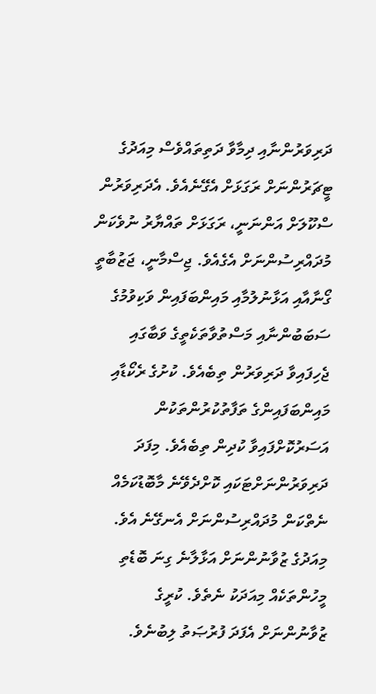ދަރިވަރުންނާއި ދިމާވާ ދަތިތައްވެސް މިއަދުގެ ޓީޗަރުންނަށް ރަގަޅަށް އެގޭނެއެވެ. އެދަރިވަރުން ސްކޫލަށް އަންނަނީ، ރަގަޅަށް ތައްޔާރު ނުވެކަން މުދައްރިސުންނަށް އެގެއެވެ. ޖިސްމާނީ، ޖަޒުބާތީ ގޯނާއާއި އަޅާނުލުމާއި މައިންބަފައިން ވަކިވުމުގެ ސަބަބުންނާއި މަސްތުވާތަކެތީގެ ވަބާގައި ޖެހިފައިވާ ދަރިވަރުން ތިބެއެވެ. ކުށުގެ ރެކޯޑާއި މައިންބަފައިންގެ ތަފާތުކުރުންތަކުން އަސަރުކޮށްފައިވާ ކުދިން ތިބެއެވެ. މިފަދަ ދަރިވަރުންނަށްޓަކައި ކޮށްދެވޭނެ މާބޮޑުކަމެއް ނެތްކަން މުދައްރިސުންނަށް އެނގޭނެ އެވެ. މިއަދުގެ ޒުވާނުންނަށް އަޅާލާނެ ގިނަ ބޮޑެތި މީހުންތަކެއް މިއަދަކު ނެތެވެ. ކުރީގެ ޒުވާނުންނަށް އެފަދަ ފުރުޞަތު ލިބުނެވެ.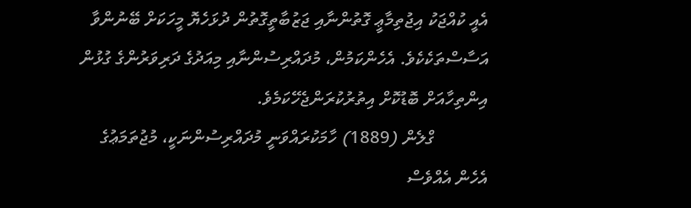އެއީ ކުއްޖަކު އިޖުތިމާޢީ ގޮތުންނާއި ޖަޒުބާތީގޮތުން ދުޅަހެޔޮ މީހަކަށް ބޭނުންވާ އަސާސްތަކެކެވެ. އެހެންކަމުން، މުދައްރިސުންނާއި މިއަދުގެ ދަރިވަރުންގެ ގުޅުން އިންތިހާއަށް ބޮޑުކޮށް އިތުރުކުރަންޖެހޭކަމެވެ.
            ގްލެން (1889) ހާމަކުރައްވަނީ މުދައްރިސުންނަކީ، މުޖުތަމަޢުގެ އެހެން އެއްވެސް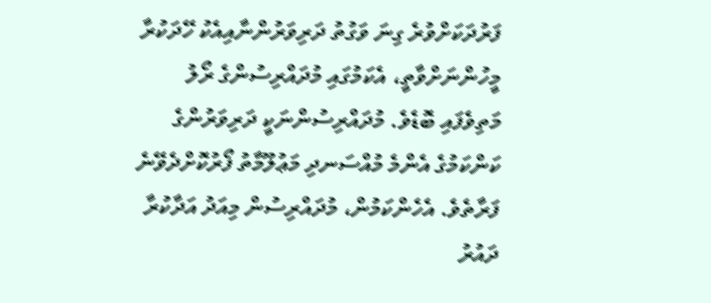ފަރުދަކަށްވުރެ ގިނަ ވަގުތު ދަރިވަރުންނާއިއެކު ހޭދަކުރާ މީހުންނަށްވާތީ، އެކަމުގައި މުދައްރިސުންގެ ރޯލު މަތިވެފައި ބޮޑެވެ. މުދައްރިސުންނަކީ ދަރިވަރުންގެ ކަންކަމުގެ އެންމެ މުއްސަނދި މަޢުލޫމާތު ފޯރުކޮށްދެވޭނެ ފަރާތެވެ. އެހެންކަމުން، މުދައްރިސުން މިއަދު އަދާކުރާ ދައުރު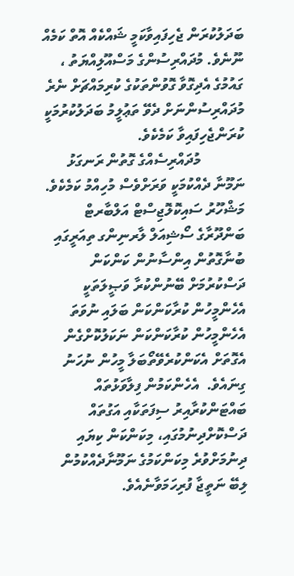ބަދަލުކުރަން ޖެހިފައިވާކަމީ ޝައްކެއް އޮތް ކަމެއް ނޫނެވެ. މުދައްރިސުންގެ މަސްއޫލިއްޔަތު ، ގައުމުގެ އެދިގޮވާ ގޮވުންތަކުގެ ކުރިމައްޗަށް ނެރެ މުދައްރިސުންނަށް ދެވޭ ތަޢުލީމު ބަދަލުކުރުމަކީ ކުރަންޖެހިފައިވާ ކަމެކެވެ.
            މުދައްރިސެއްގެ ގޮތުން ރަނގަޅު ނަމޫނާ ދެއްކުމަކީ ވަރަށްވެސް މުހިއްމު ކަމެކެވެ. މަޝްހޫރު ސައިކޮލޮޖިސްޓް އަލްބާރޓް ބަންދޫރާގެ ސޯޝިއަލް ލާރނިންގ ތިއަރީގައި ބުނާގޮތުން އިންސާނުން ކަންކަން ދަސްކުރުމަށް ބޭނުންކުރާ ވަޞީލަތަކީ އެހެންމީހުން ކުރާކަންކަން ބަލައި ނުވަތަ އެހެންމީހުން ކުރާކަންކަން ނަކަލުކޮށްގެން އެގޮތަށް އެކަންކުރެވޭތޯބަލާ މީހުން ނުހަނު ގިނައެވެ.  އެހެންކަމުން ފިލާވަޅުތައް ބައްޓަންކުރާއިރު ސިފަތަކާއި އަގުތައް ދަސްކޮށްދިނުމުގައި، މިކަންކަން ކިޔައި ދިނުމަށްވުރެ މިކަންކަމުގެ ނަމޫނާދެއްކުމުން ލިބޭ ނަތީޖާ ފުރިހަމަވާނެއެވެ.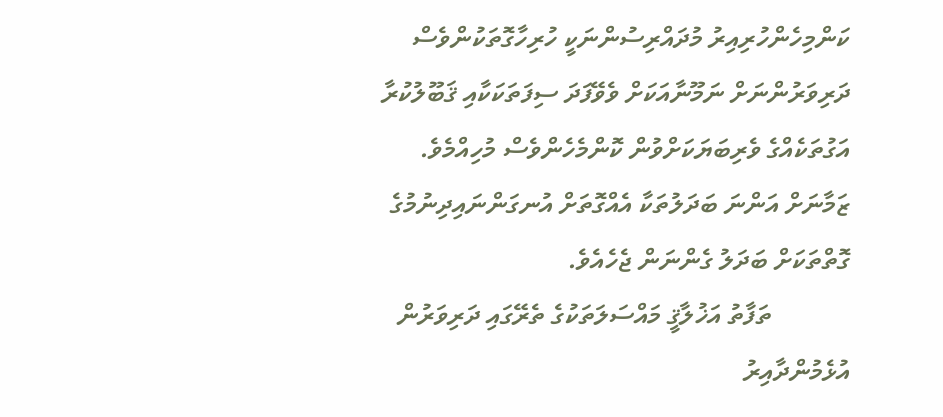ކަންމިހެންހުރިއިރު މުދައްރިސުންނަކީ ހުރިހާގޮތަކުންވެސް ދަރިވަރުންނަށް ނަމޫނާއަކަށް ވެވޭފަދަ ސިފަތަކަކާއި ޤަބޫލުކުރާ އަގުތަކެއްގެ ވެރިބަޔަކަށްވުން ކޮންމެހެންވެސް މުހިއްމެވެ. ޒަމާނަށް އަންނަ ބަދަލުތަކާ އެއްގޮތަށް އުނގަންނައިދިނުމުގެ ގޮތްތަކަށް ބަދަލު ގެންނަން ޖެހެއެވެ.
            ތަފާތު އަޚުލާޤީ މައްސަލަތަކުގެ ތެރޭގައި ދަރިވަރުން އުޅެމުންދާއިރު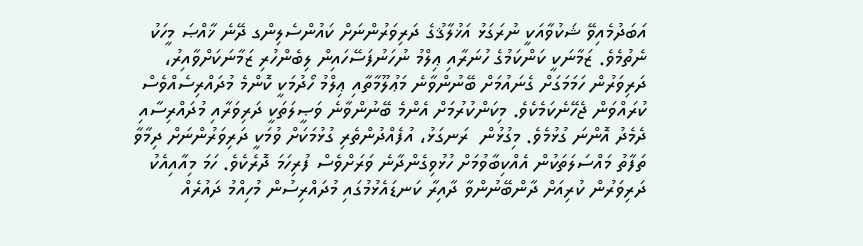އަބަދުމެއިވޭ ޝަކުވާއަކީ ނުރަގަޅު އަޚުލާޤުގެ ދަރިވަރުންނަށް ކައުންސެލިންގ ދޭނެ ޚާއްޞަ މީހަކު ނެތުމެވެ. ޒަމާނަކީ ކަންކަމުގެ ހުނަރާއި ޢިލްމު ނުހަނުފަސޭހައިން ލިބެންހުރި ޒަމާނަކަށްވާއިރު، ދަރިވަރުން ހަމަމަގަށް ގެނައުމަށް ބޭނުންވާނެ މަޢުލޫމާތާއި ޢިލްމު ހޯދުމަކީ ކޮންމެ މުދައްރިސެއްވެސް ކުރައްވަން ޖެހޭނެކަމެކެވެ. މިކަންކުރުމަށް އެންމެ ބޭނުންވާނެ ވަޞީލަތަކީ ދަރިވަރާއި މުދައްރިސާއި ދެމެދު އޮންނަ ގުޅުމެވެ. މިގުޅުން  ރަނގަޅު، އުފެއްދުންތެރި ގުޅުމަކަށް ވުމަކީ ދަރިވަރުންނަށް ދިމާވާ ތަފާތު މައްސަލަތަކުން އެއްކިބާވުމަށް ހުޅުވިގެންދާނެ ވަރަށްވެސް ފުރިހަމަ ދޮރެކެވެ. ހަމަ މިއާއިއެކު ދަރިވަރުން ކުރިއަށް ދާންބޭނުންވާ ދާއިރާ ކަނޑައެޅުމުގައި މުދައްރިސުން މުހިއްމު ދައުރެއް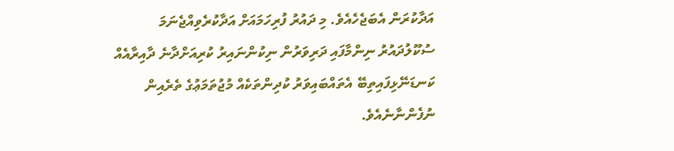އަދާކުރަން އެބަޖެހެއެވެ. މި ދައުރު ފުރިހަމައަށް އަދާކުރެވިއްޖެނަމަ ސުކޫލުދައުރު ނިންމާފައި ދަރިވަރުން ނިކުންނައިރު ކުރިއަށްދާނެ ދާއިރާއެއް ކަނޑަނޭޅިފައިތިބޭ އެތައްބައިވަރު ކުދިންތަކެއް މުޖުތަމަޢުގެ ތެރެއިން ނުފެންނާނެއެވެ.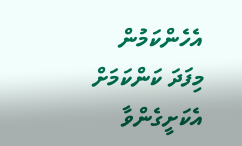އެހެންކަމުން މިފަދަ ކަންކަމަށް އެކަށީގެންވާ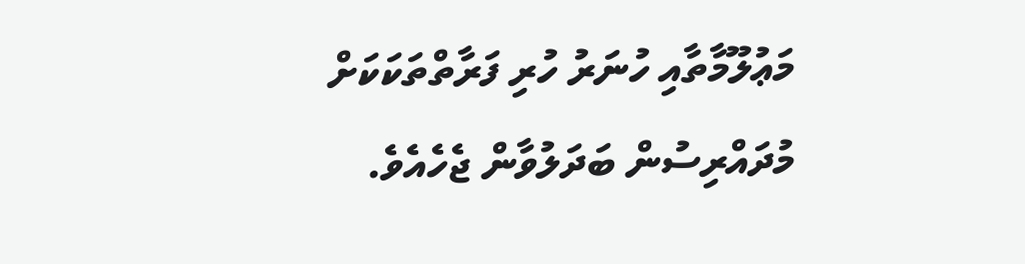މަޢުލޫމާތާއި ހުނަރު ހުރި ފަރާތްތަކަކަށް މުދައްރިސުން ބަދަލުވާން ޖެހެއެވެ.